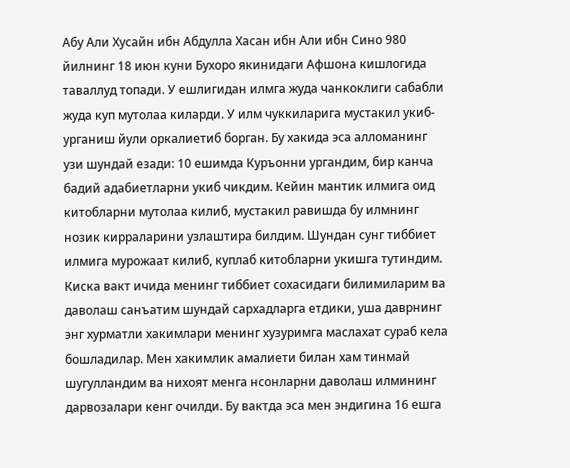Абу Али Хусайн ибн Абдулла Хасан ибн Али ибн Сино 980 йилнинг 18 июн куни Бухоро якинидаги Афшона кишлогида таваллуд топади. У ешлигидан илмга жуда чанкоклиги сабабли жуда куп мутолаа киларди. У илм чуккиларига мустакил укиб-урганиш йули оркалиетиб борган. Бу хакида эса алломанинг узи шундай езади: 10 ешимда Куръонни ургандим, бир канча бадий адабиетларни укиб чикдим. Кейин мантик илмига оид китобларни мутолаа килиб, мустакил равишда бу илмнинг нозик кирраларини узлаштира билдим. Шундан сунг тиббиет илмига мурожаат килиб, куплаб китобларни укишга тутиндим. Киска вакт ичида менинг тиббиет сохасидаги билимиларим ва даволаш санъатим шундай сархадларга етдики, уша даврнинг энг хурматли хакимлари менинг хузуримга маслахат сураб кела бошладилар. Мен хакимлик амалиети билан хам тинмай шугулландим ва нихоят менга нсонларни даволаш илмининг дарвозалари кенг очилди. Бу вактда эса мен эндигина 16 ешга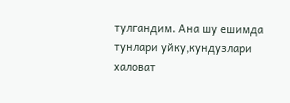тулгандим. Ана шу ешимда тунлари уйку,кундузлари халоват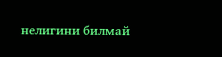нелигини билмай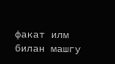факат илм билан машгу